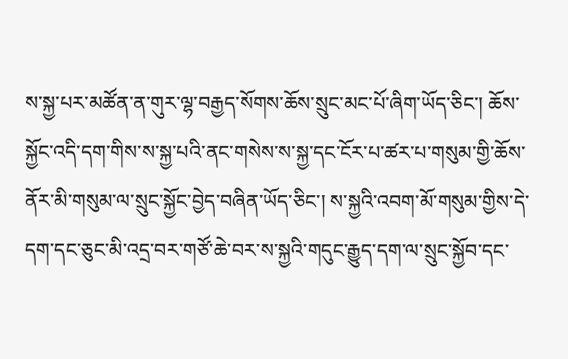ས་སྐྱ་པར་མཚོན་ན་གུར་ལྷ་བརྒྱད་སོགས་ཆོས་སྲུང་མང་པོ་ཞིག་ཡོད་ཅིང་། ཆོས་སྐྱོང་འདི་དག་གིས་ས་སྐྱ་པའི་ནང་གསེས་ས་སྐྱ་དང་ངོར་པ་ཚར་པ་གསུམ་གྱི་ཆོས་ནོར་མི་གསུམ་ལ་སྲུང་སྐྱོང་བྱེད་བཞིན་ཡོད་ཅིང་། ས་སྐྱའི་འབག་མོ་གསུམ་གྱིས་དེ་དག་དང་ཅུང་མི་འདྲ་བར་གཙོ་ཆེ་བར་ས་སྐྱའི་གདུང་རྒྱུད་དག་ལ་སྲུང་སྐྱོབ་དང་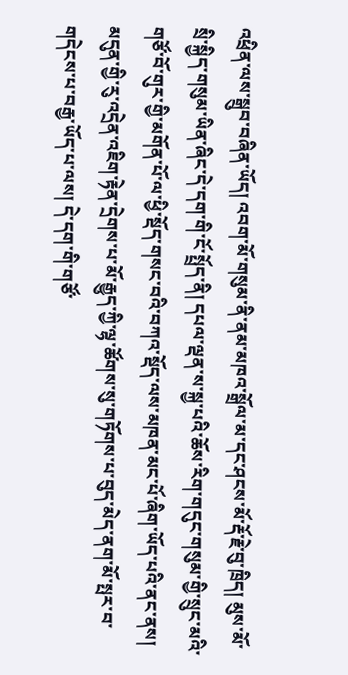འཕྲིན་ལས་སྒྲུབ་བཞིན་ཡོད། འབག་མོ་གསུམ་ནི་ནམ་མཁའ་སྒྲོལ་མ་དང་ཤངས་མོ་རྡོ་རྗེ་བུ་ཁྲིད། མུས་མོ་སྲི་སྐྱིད་གསུམ་ཡིན་ཞིང་དེ་དག་གི་ངོ་སྤྲོད་ནི། དཔལ་ལྡན་ས་སྐྱ་པའི་ཆོས་རིག་གདུང་གསུམ་གྱི་སྲུང་མའི་གཙོ་བོ་གུར་གྱི་མགོན་པོ་ལ་ཕྱི་སྡོད་གསང་བའི་བཀའ་སྡོད་ལས་མཁན་མང་པོ་ཞིག་ཡོད་པའི་ནང་ནས། མདུན་གྱི་རུ་འདྲེན་འཇིག་རྟེན་དྲེགས་པ་མོ་རྒྱུད་ཀྱི་ལྷ་ཚོགས་སུ་གཏོགས་པ་བུད་མེད་ནག་མོ་སྤར་བ་གདེངས་པ་བརྒྱ་ཡོད་པ་ལས། དེ་དག་གི་གཙོ་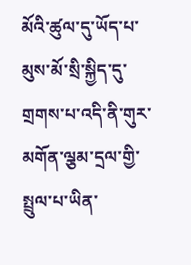མོའི་ཚུལ་དུ་ཡོད་པ་མུས་མོ་སྲི་སྐྱིད་དུ་གྲགས་པ་འདི་ནི་གུར་མགོན་ལྕམ་དྲལ་གྱི་སྤྲུལ་པ་ཡིན་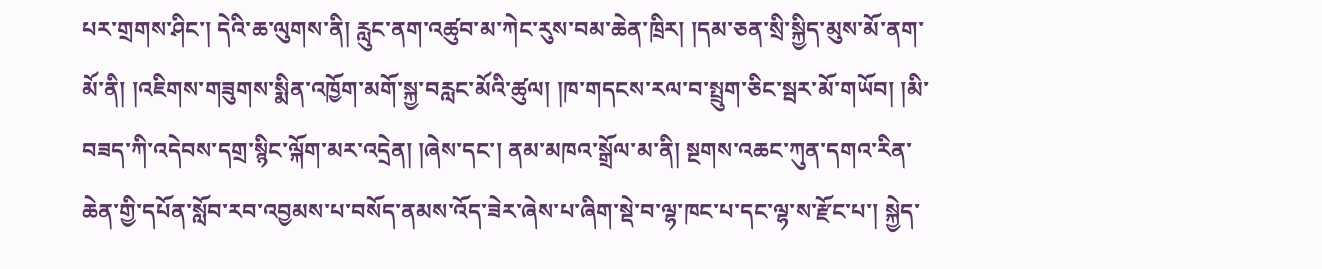པར་གྲགས་ཤིང་། དེའི་ཆ་ལུགས་ནི། རླུང་ནག་འཚུབ་མ་ཀེང་རུས་བམ་ཆེན་ཁྲིར། །དམ་ཅན་སྲི་སྐྱིད་མུས་མོ་ནག་མོ་ནི། །འཇིགས་གཟུགས་སྨིན་འཁྱོག་མགོ་སྐྱ་བརླང་མོའི་ཚུལ། །ཁ་གདངས་རལ་བ་སྤྲུག་ཅིང་སྦར་མོ་གཡོབ། །མི་བཟད་ཀི་འདེབས་དགྲ་སྙིང་ལྐོག་མར་འདྲེན། །ཞེས་དང་། ནམ་མཁའ་སྒྲོལ་མ་ནི། སྔགས་འཆང་ཀུན་དགའ་རིན་ཆེན་གྱི་དཔོན་སློབ་རབ་འབྱམས་པ་བསོད་ནམས་འོད་ཟེར་ཞེས་པ་ཞིག་སྡེ་བ་ལྷ་ཁང་པ་དང་ལྷ་ས་རྫོང་པ་། སྐྱེད་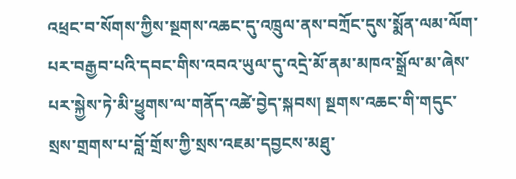འཕྲང་བ་སོགས་ཀྱིས་སྔགས་འཆང་དུ་འཁྲུལ་ནས་བཀྲོང་དུས་སྨོན་ལམ་ལོག་པར་བརྒྱབ་པའི་དབང་གིས་འབའ་ཡུལ་དུ་འདྲེ་མོ་ནམ་མཁའ་སྒྲོལ་མ་ཞེས་པར་སྐྱེས་ཏེ་མི་ཕྱུགས་ལ་གནོད་འཚེ་བྱེད་སྐབས། སྔགས་འཆང་གི་གདུང་སྲས་གྲགས་པ་བློ་གྲོས་ཀྱི་སྲས་འཇམ་དབྱངས་མཐུ་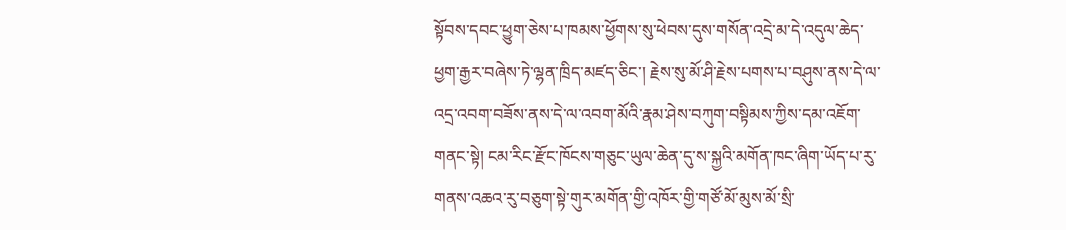སྟོབས་དབང་ཕྱུག་ཅེས་པ་ཁམས་ཕྱོགས་སུ་ཕེབས་དུས་གསོན་འདྲེ་མ་དེ་འདུལ་ཆེད་ཕྱག་རྒྱར་བཞེས་ཏེ་ལྷན་ཁྲིད་མཛད་ཅིང་། རྗེས་སུ་མོ་ཤི་རྗེས་པགས་པ་བཤུས་ནས་དེ་ལ་འདྲ་འབག་བཟོས་ནས་དེ་ལ་འབག་མོའི་རྣམ་ཤེས་བཀུག་བསྟིམས་ཀྱིས་དམ་འཇོག་གནང་སྟེ། ངམ་རིང་རྫོང་ཁོངས་གཅུང་ཡུལ་ཆེན་དུ་ས་སྐྱའི་མགོན་ཁང་ཞིག་ཡོད་པ་རུ་གནས་འཆའ་རུ་བཅུག་སྟེ་གུར་མགོན་གྱི་འཁོར་གྱི་གཙོ་མོ་མུས་མོ་སྲི་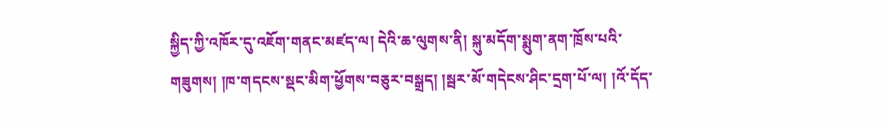སྐྱིད་ཀྱི་འཁོར་དུ་འཇོག་གནང་མཛད་ལ། དེའི་ཆ་ལུགས་ནི། སྐུ་མདོག་སྨུག་ནག་ཁྲོས་པའི་གཟུགས། །ཁ་གདངས་སྡང་མིག་ཕྱོགས་བཅུར་བསྒྲད། །སྦར་མོ་གདེངས་ཤིང་དྲག་པོ་ལ། །འོ་དོད་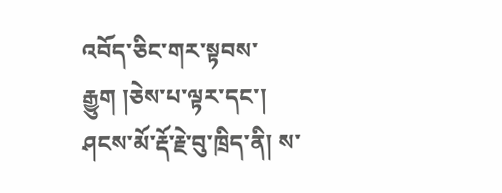འབོད་ཅིང་གར་སྟབས་རྒྱུག །ཅེས་པ་ལྟར་དང་། ཤངས་མོ་རྡོ་རྗེ་བུ་ཁྲིད་ནི། ས་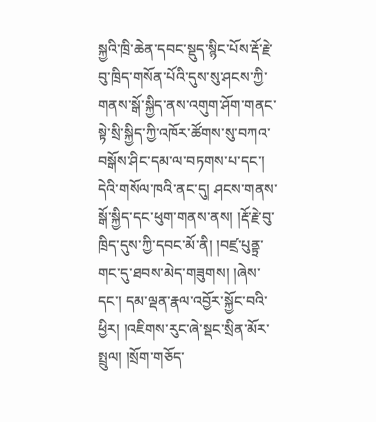སྐྱའི་ཁྲི་ཆེན་དབང་སྡུད་སྙིང་པོས་རྡོ་རྗེ་བུ་ཁྲིད་གསོན་པོའི་དུས་སུ་ཤངས་ཀྱི་གནས་སྒོ་སྐྱིད་ནས་འགུག་ཤོག་གནང་སྟེ་སྲི་སྐྱིད་ཀྱི་འཁོར་ཚོགས་སུ་བཀའ་བསྒོས་ཤིང་དམ་ལ་བཏགས་པ་དང་། དེའི་གསོལ་ཁའི་ནང་དུ། ཤངས་གནས་སྒོ་སྐྱིད་དང་ཕུག་གནས་ནས། །རྡོ་རྗེ་བུ་ཁྲིད་དུས་ཀྱི་དབང་མོ་ནི། །བཛྲ་པུནྟྲ་གང་དུ་ཐབས་མེད་གཟུགས། །ཞེས་དང་། དམ་ལྡན་རྣལ་འབྱོར་སྐྱོང་བའི་ཕྱིར། །འཇིགས་རུང་ཞེ་སྡང་སྲིན་མོར་སྤྲུལ། །སྲོག་གཅོད་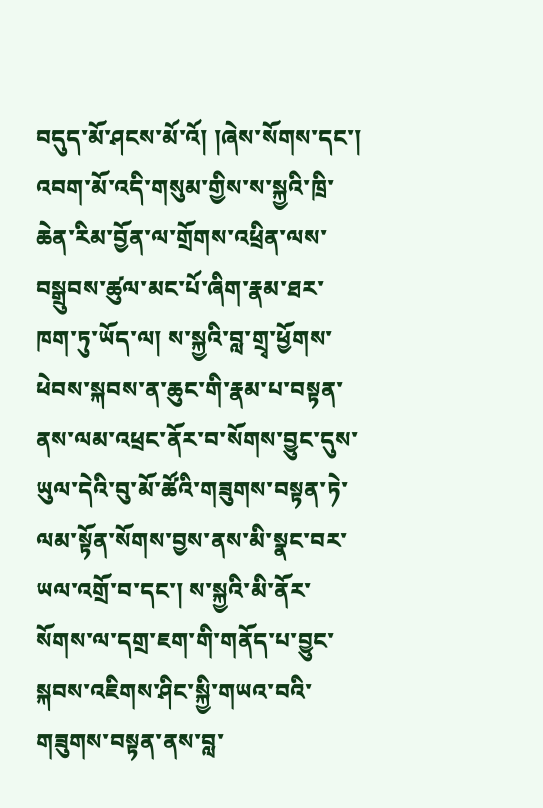བདུད་མོ་ཤངས་མོ་འོ། །ཞེས་སོགས་དང་། འབག་མོ་འདི་གསུམ་གྱིས་ས་སྐྱའི་ཁྲི་ཆེན་རིམ་བྱོན་ལ་གྲོགས་འཕྲིན་ལས་བསྒྲུབས་ཚུལ་མང་པོ་ཞིག་རྣམ་ཐར་ཁག་ཏུ་ཡོད་ལ། ས་སྐྱའི་བླ་གྲྭ་ཕྱོགས་ཕེབས་སྐབས་ན་ཆུང་གི་རྣམ་པ་བསྟན་ནས་ལམ་འཕྲང་ནོར་བ་སོགས་བྱུང་དུས་ཡུལ་དེའི་བུ་མོ་ཚོའི་གཟུགས་བསྟན་ཏེ་ལམ་སྟོན་སོགས་བྱས་ནས་མི་སྣང་བར་ཡལ་འགྲོ་བ་དང་། ས་སྐྱའི་མི་ནོར་སོགས་ལ་དགྲ་ཇག་གི་གནོད་པ་བྱུང་སྐབས་འཇིགས་ཤིང་སྐྱི་གཡའ་བའི་གཟུགས་བསྟན་ནས་བླ་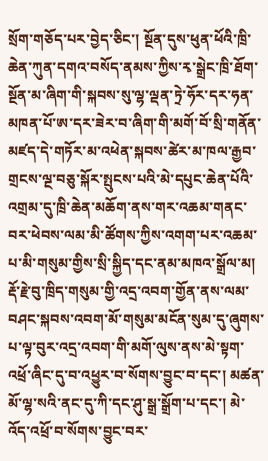སྲོག་གཅོད་པར་བྱེད་ཅིང་། སྔོན་དུས་ཕུན་ཕོའི་ཁྲི་ཆེན་ཀུན་དགའ་བསོད་ནམས་ཀྱིས་རྭ་སྒྲེང་ཁྲི་ཐོག་སྔོན་མ་ཞིག་གི་སྐབས་སུ་ལྷ་ལྡན་ཏྲེ་ཧོར་དར་ཧན་མཁན་པོ་ཨ་དར་ཟེར་བ་ཞིག་གི་མགོ་བོ་སྲི་གནོན་མཛད་དེ་གཏོར་མ་འཕེན་སྐབས་ཚེར་མ་ཁལ་རྒྱབ་གྲངས་ལྔ་བཅུ་སྐོར་སྤུངས་པའི་མེ་དཔུང་ཆེན་པོའི་འགྲམ་དུ་ཁྲི་ཆེན་མཆོག་ནས་གར་འཆམ་གནང་བར་ཕེབས་ལམ་མི་ཚོགས་ཀྱིས་འགག་པར་འཆམ་པ་མི་གསུམ་གྱིས་སྲི་སྐྱིད་དང་ནམ་མཁའ་སྒྲོལ་མ། རྡོ་རྗེ་བུ་ཁྲིད་གསུམ་གྱི་འདྲ་འབག་གྱོན་ནས་ལམ་བཤང་སྐབས་འབག་མོ་གསུམ་མངོན་སུམ་དུ་ཞུགས་པ་ལྟ་བུར་འདྲ་འབག་གི་མགོ་ལུས་ནས་མེ་སྟག་འཕྲོ་ཞིང་དུ་བ་འཕྱུར་བ་སོགས་བྱུང་བ་དང་། མཚན་མོ་ལྷ་སའི་ནང་དུ་ཀི་དང་ཤུ་སྒྲ་སྒྲོག་པ་དང་། མེ་འོད་འཕྲོ་བ་སོགས་བྱུང་བར་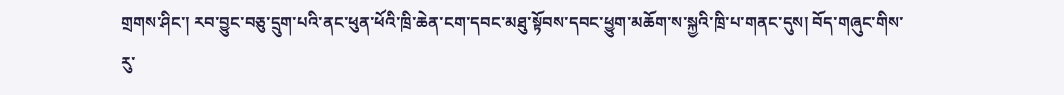གྲགས་ཤིང་། རབ་བྱུང་བཅུ་དྲུག་པའི་ནང་ཕུན་ཕོའི་ཁྲི་ཆེན་ངག་དབང་མཐུ་སྟོབས་དབང་ཕྱུག་མཆོག་ས་སྐྱའི་ཁྲི་པ་གནང་དུས། བོད་གཞུང་གིས་རུ་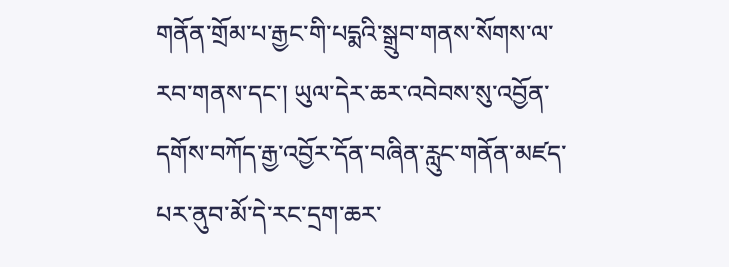གནོན་གྲོམ་པ་རྒྱང་གི་པདྨའི་སྒྲུབ་གནས་སོགས་ལ་རབ་གནས་དང་། ཡུལ་དེར་ཆར་འབེབས་སུ་འབྱོན་དགོས་བཀོད་རྒྱ་འབྱོར་དོན་བཞིན་རླུང་གནོན་མཛད་པར་ནུབ་མོ་དེ་རང་དྲག་ཆར་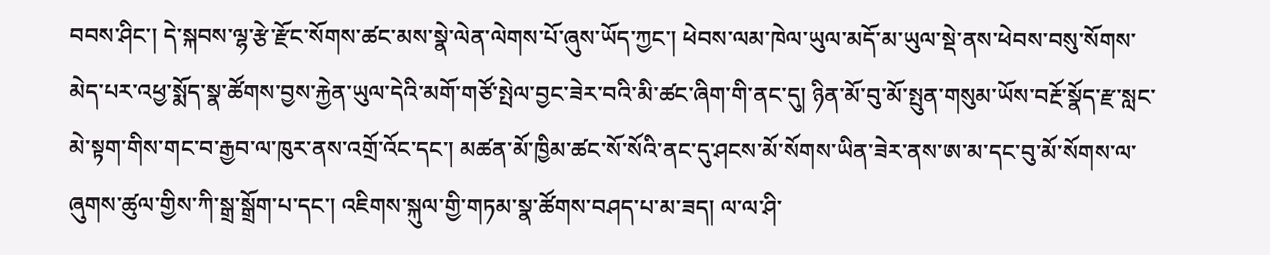བབས་ཤིང་། དེ་སྐབས་ལྷ་རྩེ་རྫོང་སོགས་ཚང་མས་སྣེ་ལེན་ལེགས་པོ་ཞུས་ཡོད་ཀྱང་། ཕེབས་ལམ་ཁེལ་ཡུལ་མདོ་མ་ཡུལ་སྡེ་ནས་ཕེབས་བསུ་སོགས་མེད་པར་འཕྱ་སྨོད་སྣ་ཚོགས་བྱས་རྐྱེན་ཡུལ་དེའི་མགོ་གཙོ་སྤེལ་བྱང་ཟེར་བའི་མི་ཚང་ཞིག་གི་ནང་དུ། ཉིན་མོ་བུ་མོ་སྤུན་གསུམ་ཡོས་བརྔོ་སྣོད་རྫ་སླང་མེ་སྟག་གིས་གང་བ་རྒྱབ་ལ་ཁུར་ནས་འགྲོ་འོང་དང་། མཚན་མོ་ཁྱིམ་ཚང་སོ་སོའི་ནང་དུ་ཤངས་མོ་སོགས་ཡིན་ཟེར་ནས་ཨ་མ་དང་བུ་མོ་སོགས་ལ་ཞུགས་ཚུལ་གྱིས་ཀི་སྒྲ་སྒྲོག་པ་དང་། འཇིགས་སྐུལ་གྱི་གཏམ་སྣ་ཚོགས་བཤད་པ་མ་ཟད། ལ་ལ་ཤི་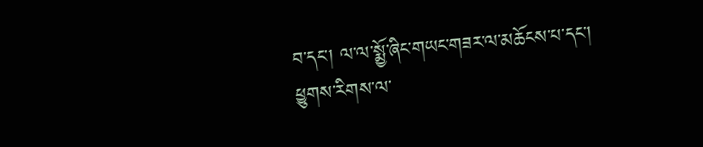བ་དང་། ལ་ལ་སྨྱོ་ཞིང་གཡང་གཟར་ལ་མཆོངས་པ་དང་། ཕྱུགས་རིགས་ལ་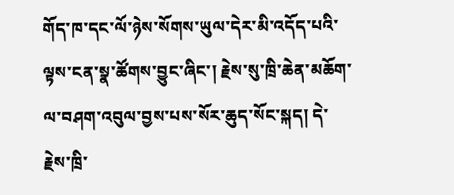གོད་ཁ་དང་ལོ་ཉེས་སོགས་ཡུལ་དེར་མི་འདོད་པའི་ལྟས་ངན་སྣ་ཚོགས་བྱུང་ཞིང་། རྗེས་སུ་ཁྲི་ཆེན་མཆོག་ལ་བཤག་འབུལ་བྱས་པས་སོར་ཆུད་སོང་སྐད། དེ་རྗེས་ཁྲི་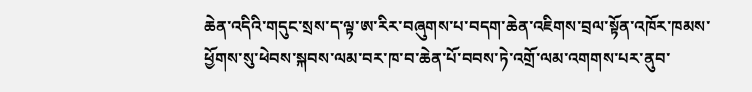ཆེན་འདིའི་གདུང་སྲས་ད་ལྟ་ཨ་རིར་བཞུགས་པ་བདག་ཆེན་འཇིགས་བྲལ་སྟོན་འཁོར་ཁམས་ཕྱོགས་སུ་ཕེབས་སྐབས་ལམ་བར་ཁ་བ་ཆེན་པོ་བབས་ཏེ་འགྲོ་ལམ་འགགས་པར་ནུབ་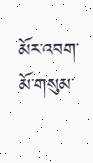མོར་འབག་མོ་གསུམ་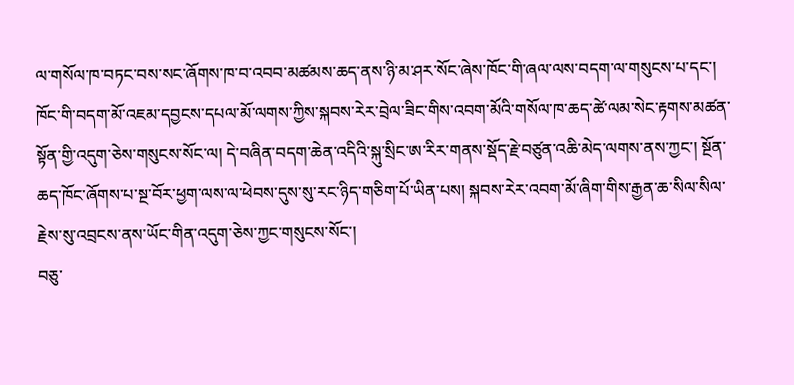ལ་གསོལ་ཁ་བཏང་བས་སང་ཞོགས་ཁ་བ་འབབ་མཚམས་ཆད་ནས་ཉི་མ་ཤར་སོང་ཞེས་ཁོང་གི་ཞལ་ལས་བདག་ལ་གསུངས་པ་དང་། ཁོང་གི་བདག་མོ་འཇམ་དབྱངས་དཔལ་མོ་ལགས་ཀྱིས་སྐབས་རེར་བྲེལ་ཟིང་གིས་འབག་མོའི་གསོལ་ཁ་ཆད་ཚེ་ལམ་སེང་རྟགས་མཚན་སྟོན་གྱི་འདུག་ཅེས་གསུངས་སོང་ལ། དེ་བཞིན་བདག་ཆེན་འདིའི་སྐུ་སྲིང་ཨ་རིར་གནས་སྡོད་རྗེ་བཙུན་འཆི་མེད་ལགས་ནས་ཀྱང་། སྔོན་ཆད་ཁོང་ཞོགས་པ་སྔ་བོར་ཕྱག་ལས་ལ་ཕེབས་དུས་སུ་རང་ཉིད་གཅིག་པོ་ཡིན་པས། སྐབས་རེར་འབག་མོ་ཞིག་གིས་རྒྱན་ཆ་སིལ་སིལ་རྗེས་སུ་འབྲངས་ནས་ཡོང་གིན་འདུག་ཅེས་ཀྱང་གསུངས་སོང་།
བཅུ་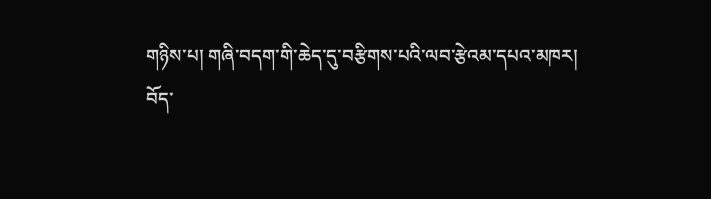གཉིས་པ། གཞི་བདག་གི་ཆེད་དུ་བརྩིགས་པའི་ལབ་རྩེའམ་དཔའ་མཁར།
བོད་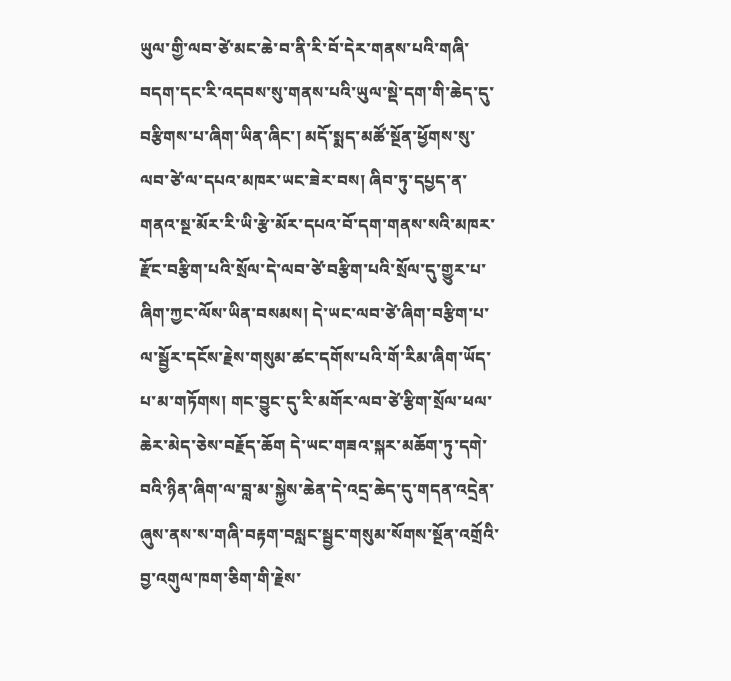ཡུལ་གྱི་ལབ་ཙེ་མང་ཆེ་བ་ནི་རི་བོ་དེར་གནས་པའི་གཞི་བདག་དང་རི་འདབས་སུ་གནས་པའི་ཡུལ་སྡེ་དག་གི་ཆེད་དུ་བརྩིགས་པ་ཞིག་ཡིན་ཞིང་། མདོ་སྨད་མཚོ་སྔོན་ཕྱོགས་སུ་ལབ་ཙེ་ལ་དཔའ་མཁར་ཡང་ཟེར་བས། ཞིབ་ཏུ་དཔྱད་ན་གནའ་སྔ་མོར་རི་ཡི་རྩེ་མོར་དཔའ་བོ་དག་གནས་སའི་མཁར་རྫོང་བརྩིག་པའི་སྲོལ་དེ་ལབ་ཙེ་བརྩིག་པའི་སྲོལ་དུ་གྱུར་པ་ཞིག་ཀྱང་ལོས་ཡིན་བསམས། དེ་ཡང་ལབ་ཙེ་ཞིག་བརྩིག་པ་ལ་སྦྱོར་དངོས་རྗེས་གསུམ་ཚང་དགོས་པའི་གོ་རིམ་ཞིག་ཡོད་པ་མ་གཏོགས། གང་བྱུང་དུ་རི་མགོར་ལབ་ཙེ་རྩིག་སྲོལ་ཕལ་ཆེར་མེད་ཅེས་བརྗོད་ཆོག དེ་ཡང་གཟའ་སྐར་མཆོག་ཏུ་དགེ་བའི་ཉིན་ཞིག་ལ་བླ་མ་སྐྱེས་ཆེན་དེ་འདྲ་ཆེད་དུ་གདན་འདྲེན་ཞུས་ནས་ས་གཞི་བརྟག་བསླང་སྦྱང་གསུམ་སོགས་སྔོན་འགྲོའི་བྱ་འགུལ་ཁག་ཅིག་གི་རྗེས་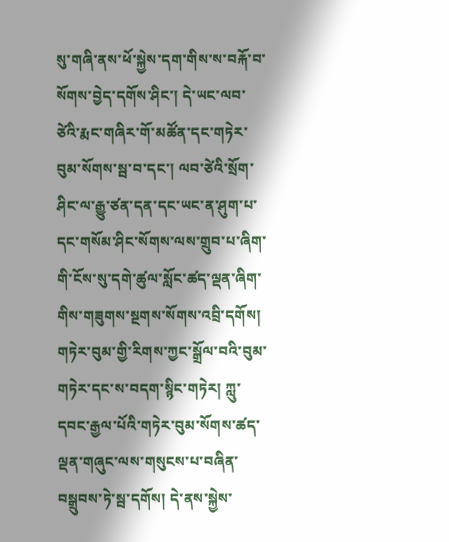སུ་གཞི་ནས་ཕོ་སྐྱེས་དག་གིས་ས་བརྐོ་བ་སོགས་བྱེད་དགོས་ཤིང་། དེ་ཡང་ལབ་ཙེའི་རྨང་གཞིར་གོ་མཚོན་དང་གཏེར་བུམ་སོགས་སྦ་བ་དང་། ལབ་ཙེའི་སྲོག་ཤིང་ལ་རྒྱུ་ཙན་དན་དང་ཡང་ན་ཤུག་པ་དང་གསོམ་ཤིང་སོགས་ལས་གྲུབ་པ་ཞིག་གི་ངོས་སུ་དགེ་ཚུལ་སློང་ཚད་ལྡན་ཞིག་གིས་གཟུགས་སྔགས་སོགས་འབྲི་དགོས། གཏེར་བུམ་གྱི་རིགས་ཀྱང་སྒྲོལ་བའི་བུམ་གཏེར་དང་ས་བདག་སྙིང་གཏེར། ཀླུ་དབང་རྒྱལ་པོའི་གཏེར་བུམ་སོགས་ཚད་ལྡན་གཞུང་ལས་གསུངས་པ་བཞིན་བསྒྲུབས་ཏེ་སྦ་དགོས། དེ་ནས་སྐྱེས་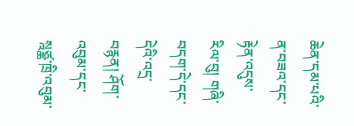ཆེན་དམ་པའི་ན་བཟའ་དང་རྟེན་འདུས་རིལ་བུ། གཞི་བདག་དེ་དང་དེའི་འདྲ་བརྙན། ཤོག་འབུམ་དང་སྰཙྪ་ཁྲི་འབུམ་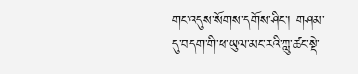གང་འདུས་སོགས་དགོས་ཤིང་། གཤམ་དུ་བདག་གི་ཕ་ཡུལ་མང་རའི་ཀླུ་ཚང་སྡེ་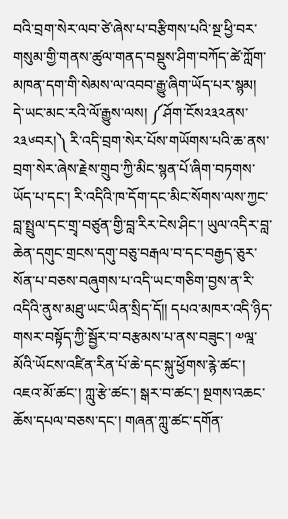བའི་བྲག་སེར་ལབ་ཙེ་ཞེས་པ་བརྩིགས་པའི་སྔ་ཕྱི་བར་གསུམ་གྱི་གནས་ཚུལ་གནད་བསྡུས་ཤིག་བཀོད་ཚེ་ཀློག་མཁན་དག་གི་སེམས་ལ་འབབ་རྒྱུ་ཞིག་ཡོད་པར་སྙམ།
དེ་ཡང་མང་རའི་ལོ་རྒྱུས་ལས། ༼ཤོག་ངོས༢༣༢ནས་༢༣༦བར།༽ རི་འདི་བྲག་སེར་པོས་གཡོགས་པའི་ཆ་ནས་བྲག་སེར་ཞེས་རྗེས་གྲུབ་ཀྱི་མིང་སྙན་པོ་ཞིག་བཏགས་ཡོད་པ་དང་། རི་འདིའི་ཁ་དོག་དང་མིང་སོགས་ལས་ཀྱང་བླ་སྤྲུལ་དང་གྲྭ་བཙུན་གྱི་བླ་རིར་ངེས་ཤིང་། ཡུལ་འདིར་བླ་ཆེན་དགུང་གྲངས་དགུ་བཅུ་བརྒལ་བ་དང་བརྒྱད་ཅུར་སོན་པ་བཅས་བཞུགས་པ་འདི་ཡང་གཅིག་བྱས་ན་རི་འདིའི་ནུས་མཐུ་ཡང་ཡིན་སྲིད་དོ།། དཔའ་མཁར་འདི་ཉིད་གསར་བསྟོད་ཀྱི་སྦྱོར་བ་བརྩམས་པ་ནས་བཟུང་། ༧ལྰ་མོའི་ཡོངས་འཛིན་རིན་པོ་ཆེ་དང་སྐུ་ཕྱོགས་རྙེ་ཚང་། འཇའ་མོ་ཚང་། ཀླུ་རྩེ་ཚང་། སྒར་བ་ཚང་། སྔགས་འཆང་ཆོས་དཔལ་བཅས་དང་། གཞན་ཀླུ་ཚང་དགོན་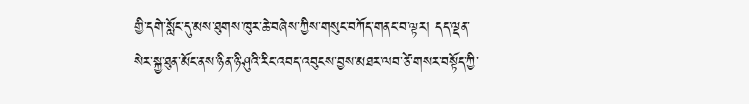གྱི་དགེ་སློང་དུ་མས་ཐུགས་ཁུར་ཆེ་བཞེས་ཀྱིས་གསུང་བཀོད་གནང་བ་ལྟར། དད་ལྡན་སེར་སྐྱ་ཐུན་མོང་ནས་ཉིན་ཉི་ཤུའི་རིང་འབད་འབུངས་བྱས་མཐར་ལབ་ཙེ་གསར་བསྟོད་ཀྱི་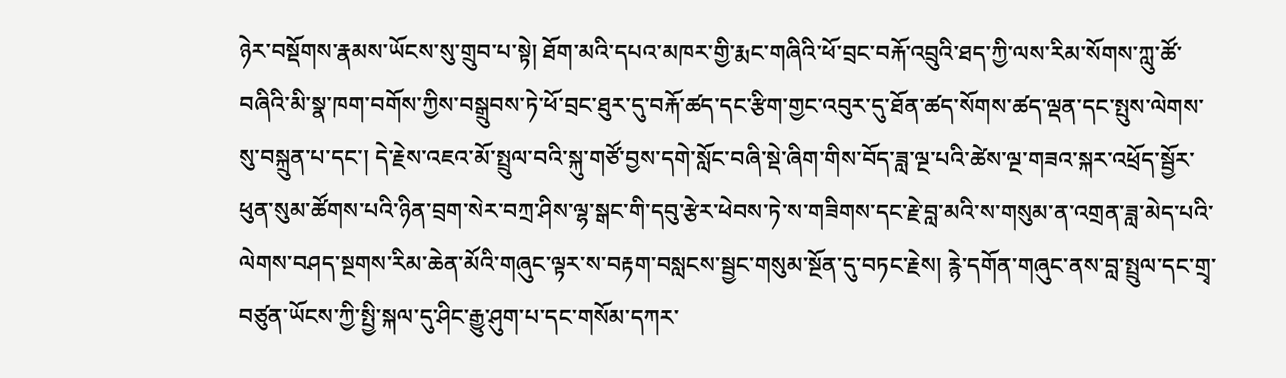ཉེར་བསྡོགས་རྣམས་ཡོངས་སུ་གྲུབ་པ་སྟེ། ཐོག་མའི་དཔའ་མཁར་གྱི་རྨང་གཞིའི་ཕོ་བྲང་བརྐོ་འབྲུའི་ཐད་ཀྱི་ལས་རིམ་སོགས་ཀླུ་ཚོ་བཞིའི་མི་སྣ་ཁག་བགོས་ཀྱིས་བསྒྲུབས་ཏེ་ཕོ་བྲང་ཐུར་དུ་བརྐོ་ཚད་དང་རྩིག་གྱང་འབུར་དུ་ཐོན་ཚད་སོགས་ཚད་ལྡན་དང་སྤུས་ལེགས་སུ་བསྐྲུན་པ་དང་། དེ་རྗེས་འཇའ་མོ་སྤྲུལ་བའི་སྐུ་གཙོ་བྱས་དགེ་སློང་བཞི་སྡེ་ཞིག་གིས་བོད་ཟླ་ལྔ་པའི་ཚེས་ལྔ་གཟའ་སྐར་འཕྲོད་སྦྱོར་ཕུན་སུམ་ཚོགས་པའི་ཉིན་བྲག་སེར་བཀྲ་ཤིས་ལྷ་སྒང་གི་དབུ་རྩེར་ཕེབས་ཏེ་ས་གཟིགས་དང་རྗེ་བླ་མའི་ས་གསུམ་ན་འགྲན་ཟླ་མེད་པའི་ལེགས་བཤད་སྔགས་རིམ་ཆེན་མོའི་གཞུང་ལྟར་ས་བརྟག་བསླངས་སྦྱང་གསུམ་སྔོན་དུ་བཏང་རྗེས། རྙེ་དགོན་གཞུང་ནས་བླ་སྤྲུལ་དང་གྲྭ་བཙུན་ཡོངས་ཀྱི་སྤྱི་སྐལ་དུ་ཤིང་རྒྱུ་ཤུག་པ་དང་གསོམ་དཀར་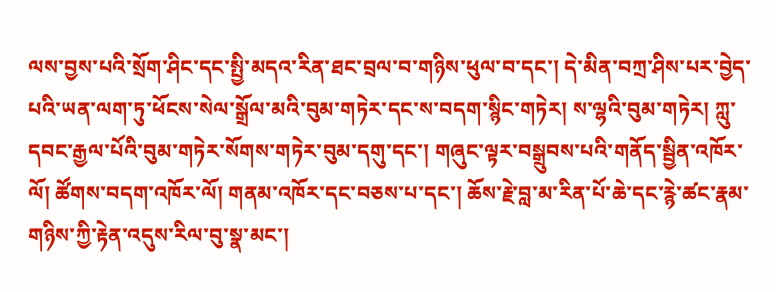ལས་བྱས་པའི་སྲོག་ཤིང་དང་སྤྱི་མདའ་རིན་ཐང་བྲལ་བ་གཉིས་ཕུལ་བ་དང་། དེ་མིན་བཀྲ་ཤིས་པར་བྱེད་པའི་ཡན་ལག་ཏུ་ཕོངས་སེལ་སྒྲོལ་མའི་བུམ་གཏེར་དང་ས་བདག་སྙིང་གཏེར། ས་ལྷའི་བུམ་གཏེར། ཀླུ་དབང་རྒྱལ་པོའི་བུམ་གཏེར་སོགས་གཏེར་བུམ་དགུ་དང་། གཞུང་ལྟར་བསྒྲུབས་པའི་གནོད་སྦྱིན་འཁོར་ལོ། ཚོགས་བདག་འཁོར་ལོ། གནམ་འཁོར་དང་བཅས་པ་དང་། ཆོས་རྗེ་བླ་མ་རིན་པོ་ཆེ་དང་རྙེ་ཚང་རྣམ་གཉིས་ཀྱི་རྟེན་འདུས་རིལ་བུ་སྣ་མང་།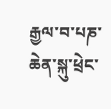རྒྱལ་བ་པཎ་ཆེན་སྐུ་ཕྲེང་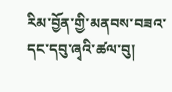རིམ་བྱོན་གྱི་མནབས་བཟའ་དང་དབུ་ཞྭའི་ཚལ་བུ།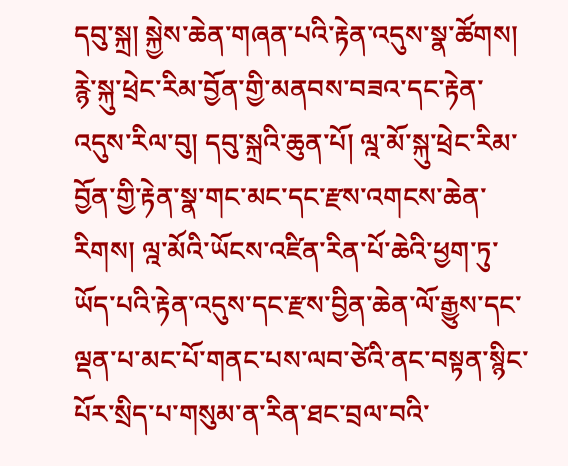དབུ་སྐྲ། སྐྱེས་ཆེན་གཞན་པའི་རྟེན་འདུས་སྣ་ཚོགས། རྙེ་སྐུ་ཕྲེང་རིམ་བྱོན་གྱི་མནབས་བཟའ་དང་རྟེན་འདུས་རིལ་བུ། དབུ་སྐྲའི་ཆུན་པོ། ལྰ་མོ་སྐུ་ཕྲེང་རིམ་བྱོན་གྱི་རྟེན་སྣ་གང་མང་དང་རྫས་འགངས་ཆེན་རིགས། ལྰ་མོའི་ཡོངས་འཛིན་རིན་པོ་ཆེའི་ཕྱག་ཏུ་ཡོད་པའི་རྟེན་འདུས་དང་རྫས་བྱིན་ཆེན་ལོ་རྒྱུས་དང་ལྡན་པ་མང་པོ་གནང་པས་ལབ་ཙེའི་ནང་བསྟན་སྙིང་པོར་སྲིད་པ་གསུམ་ན་རིན་ཐང་བྲལ་བའི་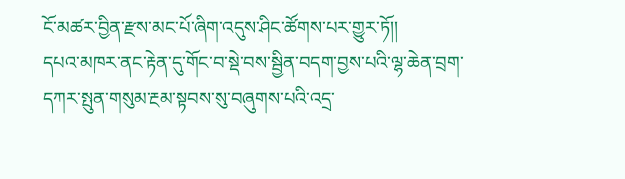ངོ་མཚར་བྱིན་རྫས་མང་པོ་ཞིག་འདུས་ཤིང་ཚོགས་པར་གྱུར་ཏོ།།
དཔའ་མཁར་ནང་རྟེན་དུ་གོང་བ་སྡེ་བས་སྦྱིན་བདག་བྱས་པའི་ལྷ་ཆེན་བྲག་དཀར་སྤུན་གསུམ་རྔམ་སྟབས་སུ་བཞུགས་པའི་འདྲ་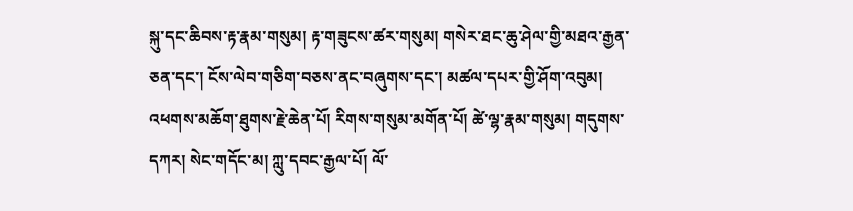སྐུ་དང་ཆིབས་རྟ་རྣམ་གསུམ། རྟ་གཟུངས་ཚར་གསུམ། གསེར་ཐང་ཆུ་ཤེལ་གྱི་མཐའ་རྒྱན་ཅན་དང་། ངོས་ལེབ་གཅིག་བཅས་ནང་བཞུགས་དང་། མཚལ་དཔར་གྱི་ཤོག་འབུམ། འཕགས་མཆོག་ཐུགས་རྗེ་ཆེན་པོ། རིགས་གསུམ་མགོན་པོ། ཚེ་ལྷ་རྣམ་གསུམ། གདུགས་དཀར། སེང་གདོང་མ། ཀླུ་དབང་རྒྱལ་པོ། ལོ་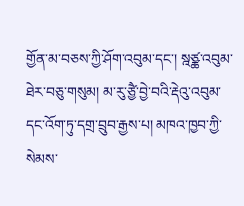གྱོན་མ་བཅས་ཀྱི་ཤོག་འབུམ་དང་། སྰཙྪ་འབུམ་ཐེར་བཅུ་གསུམ། མ་རུ་ཙྱཻ་བྱེ་བའི་རྡེའུ་འབུམ་དང་འོག་ཏུ་དགྲ་བྲུབ་རྒྱས་པ། མཁའ་ཁྱབ་ཀྱི་སེམས་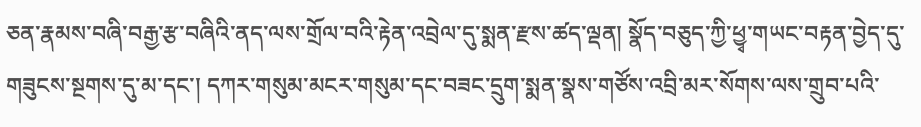ཅན་རྣམས་བཞི་བརྒྱ་རྩ་བཞིའི་ནད་ལས་གྲོལ་བའི་རྟེན་འབྲེལ་དུ་སྨན་རྫས་ཚད་ལྡན། སྣོད་བཅུད་ཀྱི་ཕྱྭ་གཡང་བརྟན་བྱེད་དུ་གཟུངས་སྔགས་དུ་མ་དང་། དཀར་གསུམ་མངར་གསུམ་དང་བཟང་དྲུག་སྨན་སྣས་གཙོས་འབྲི་མར་སོགས་ལས་གྲུབ་པའི་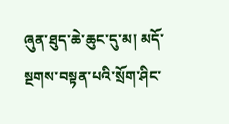ཞུན་ཐུད་ཆེ་ཆུང་དུ་མ། མདོ་སྔགས་བསྟན་པའི་སྲོག་ཤིང་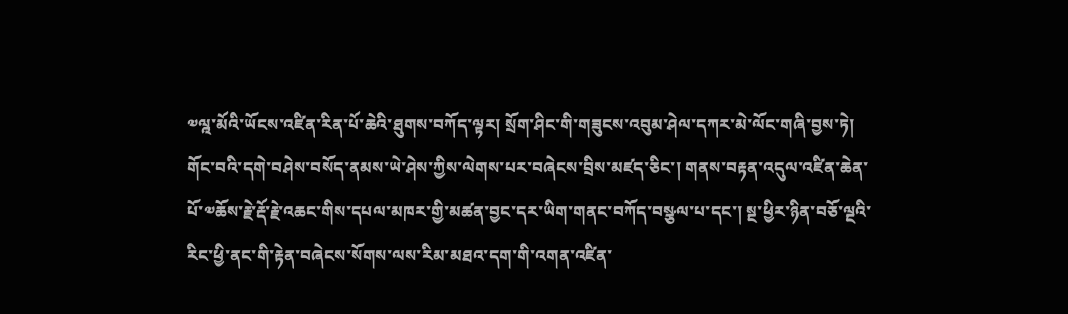༧ལྰ་མོའི་ཡོངས་འཛིན་རིན་པོ་ཆེའི་ཐུགས་བཀོད་ལྟར། སྲོག་ཤིང་གི་གཟུངས་འབུམ་ཤེལ་དཀར་མེ་ལོང་གཞི་བྱས་ཏེ། གོང་བའི་དགེ་བཤེས་བསོད་ནམས་ཡེ་ཤེས་ཀྱིས་ལེགས་པར་བཞེངས་བྲིས་མཛད་ཅིང་། གནས་བརྟན་འདུལ་འཛིན་ཆེན་པོ་༧ཆོས་རྗེ་རྡོ་རྗེ་འཆང་གིས་དཔལ་མཁར་གྱི་མཚན་བྱང་དར་ཡིག་གནང་བཀོད་བསྩལ་པ་དང་། སྔ་ཕྱིར་ཉིན་བཅོ་ལྔའི་རིང་ཕྱི་ནང་གི་རྟེན་བཞེངས་སོགས་ལས་རིམ་མཐའ་དག་གི་འགན་འཛིན་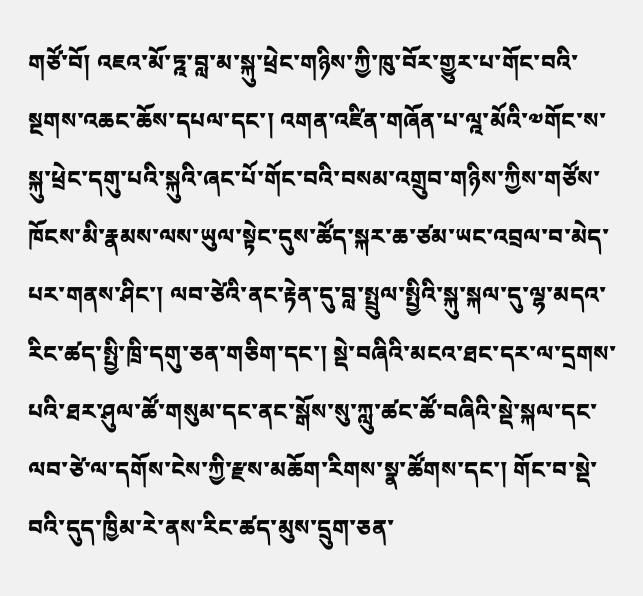གཙོ་བོ། འཇའ་མོ་ཏྰ་བླ་མ་སྐུ་ཕྲེང་གཉིས་ཀྱི་ཁུ་བོར་གྱུར་པ་གོང་བའི་སྔགས་འཆང་ཆོས་དཔལ་དང་། འགན་འཛིན་གཞོན་པ་ལྰ་མོའི་༧གོང་ས་སྐུ་ཕྲེང་དགུ་པའི་སྐུའི་ཞང་པོ་གོང་བའི་བསམ་འགྲུབ་གཉིས་ཀྱིས་གཙོས་ཁོངས་མི་རྣམས་ལས་ཡུལ་སྟེང་དུས་ཚོད་སྐར་ཆ་ཙམ་ཡང་འབྲལ་བ་མེད་པར་གནས་ཤིང་། ལབ་ཙེའི་ནང་རྟེན་དུ་བླ་སྤྲུལ་སྤྱིའི་སྐུ་སྐལ་དུ་ལྷ་མདའ་རིང་ཚད་སྤྱི་ཁྲི་དགུ་ཅན་གཅིག་དང་། སྡེ་བཞིའི་མངའ་ཐང་དར་ལ་དྲགས་པའི་ཐར་ཤུལ་ཚོ་གསུམ་དང་ནང་སྒོས་སུ་ཀླུ་ཚང་ཚོ་བཞིའི་སྡེ་སྐལ་དང་ལབ་ཙེ་ལ་དགོས་ངེས་ཀྱི་རྫས་མཆོག་རིགས་སྣ་ཚོགས་དང་། གོང་བ་སྡེ་བའི་དུད་ཁྱིམ་རེ་ནས་རིང་ཚད་མུས་དྲུག་ཅན་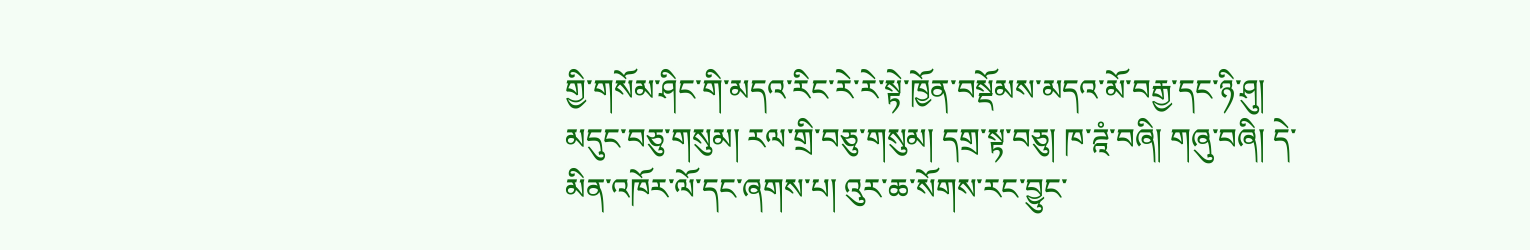གྱི་གསོམ་ཤིང་གི་མདའ་རིང་རེ་རེ་སྟེ་ཁྱོན་བསྡོམས་མདའ་མོ་བརྒྱ་དང་ཉི་ཤུ། མདུང་བཅུ་གསུམ། རལ་གྲི་བཅུ་གསུམ། དགྲ་སྟ་བཅུ། ཁ་ཌྰཾ་བཞི། གཞུ་བཞི། དེ་མིན་འཁོར་ལོ་དང་ཞགས་པ། འུར་ཆ་སོགས་རང་བྱུང་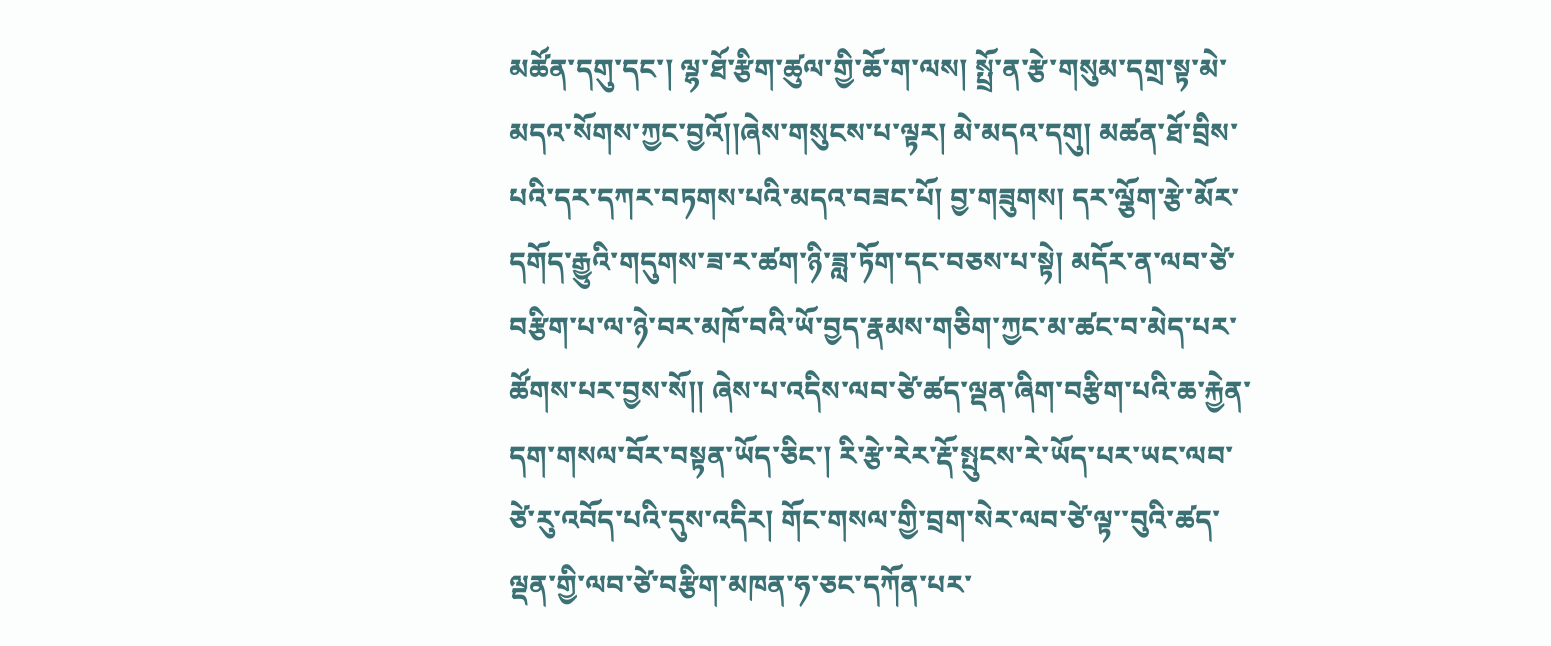མཚོན་དགུ་དང་། ལྷ་ཐོ་རྩིག་ཚུལ་གྱི་ཆོ་ག་ལས། སྤྲོ་ན་རྩེ་གསུམ་དགྲ་སྟ་མེ་མདའ་སོགས་ཀྱང་བྱའོ།།ཞེས་གསུངས་པ་ལྟར། མེ་མདའ་དགུ། མཚན་ཐོ་བྲིས་པའི་དར་དཀར་བཏགས་པའི་མདའ་བཟང་པོ། བྱ་གཟུགས། དར་ལྕོག་རྩེ་མོར་དགོད་རྒྱུའི་གདུགས་ཟ་ར་ཚག་ཉི་ཟླ་ཏོག་དང་བཅས་པ་སྟེ། མདོར་ན་ལབ་ཙེ་བརྩིག་པ་ལ་ཉེ་བར་མཁོ་བའི་ཡོ་བྱད་རྣམས་གཅིག་ཀྱང་མ་ཚང་བ་མེད་པར་ཚོགས་པར་བྱས་སོ།། ཞེས་པ་འདིས་ལབ་ཙེ་ཚད་ལྡན་ཞིག་བརྩིག་པའི་ཆ་རྐྱེན་དག་གསལ་བོར་བསྟན་ཡོད་ཅིང་། རི་རྩེ་རེར་རྡོ་སྤུངས་རེ་ཡོད་པར་ཡང་ལབ་ཙེ་རུ་འབོད་པའི་དུས་འདིར། གོང་གསལ་གྱི་བྲག་སེར་ལབ་ཙེ་ལྟ་་བུའི་ཚད་ལྡན་གྱི་ལབ་ཙེ་བརྩིག་མཁན་ཧ་ཅང་དཀོན་པར་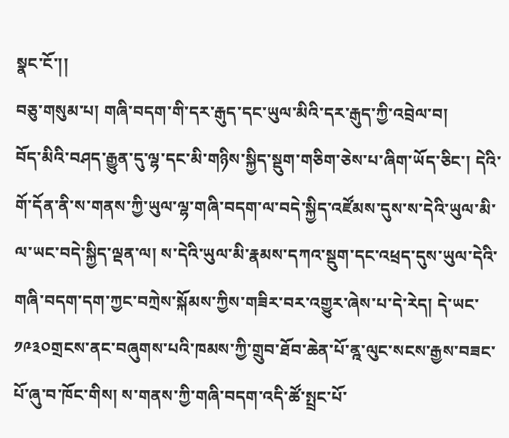སྣང་ངོ་།།
བཅུ་གསུམ་པ། གཞི་བདག་གི་དར་རྒུད་དང་ཡུལ་མིའི་དར་རྒུད་ཀྱི་འབྲེལ་བ།
བོད་མིའི་བཤད་རྒྱུན་དུ་ལྷ་དང་མི་གཉིས་སྐྱིད་སྡུག་གཅིག་ཅེས་པ་ཞིག་ཡོད་ཅིང་། དེའི་གོ་དོན་ནི་ས་གནས་ཀྱི་ཡུལ་ལྷ་གཞི་བདག་ལ་བདེ་སྐྱིད་འཛོམས་དུས་ས་དེའི་ཡུལ་མི་ལ་ཡང་བདེ་སྐྱིད་ལྡན་ལ། ས་དེའི་ཡུལ་མི་རྣམས་དཀའ་སྡུག་དང་འཕྲད་དུས་ཡུལ་དེའི་གཞི་བདག་དག་ཀྱང་བཀྲེས་སྐོམས་ཀྱིས་གཟིར་བར་འགྱུར་ཞེས་པ་དེ་རེད། དེ་ཡང་༡༩༣༠གྲངས་ནང་བཞུགས་པའི་ཁམས་ཀྱི་གྲུབ་ཐོབ་ཆེན་པོ་ནྰ་ལུང་སངས་རྒྱས་བཟང་པོ་ཞུ་བ་ཁོང་གིས། ས་གནས་ཀྱི་གཞི་བདག་འདི་ཚོ་སྤྲང་པོ་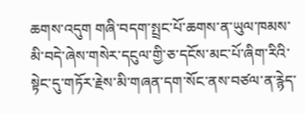ཆགས་འདུག གཞི་བདག་སྤྲང་པོ་ཆགས་ན་ཡུལ་ཁམས་མི་བདེ་ཞེས་གསེར་དངུལ་གྱི་ཅ་དངོས་མང་པོ་ཞིག་རིའི་སྟེང་དུ་གཏོར་རྗེས་མི་གཞན་དག་སོང་ནས་བཙལ་ན་རྙེད་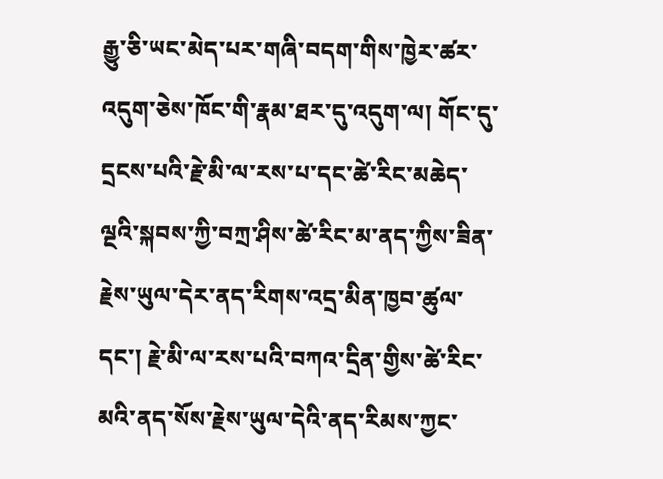རྒྱུ་ཅི་ཡང་མེད་པར་གཞི་བདག་གིས་ཁྱེར་ཚར་འདུག་ཅེས་ཁོང་གི་རྣམ་ཐར་དུ་འདུག་ལ། གོང་དུ་དྲངས་པའི་རྗེ་མི་ལ་རས་པ་དང་ཚེ་རིང་མཆེད་ལྔའི་སྐབས་ཀྱི་བཀྲ་ཤིས་ཚེ་རིང་མ་ནད་ཀྱིས་ཟིན་རྗེས་ཡུལ་དེར་ནད་རིགས་འདྲ་མིན་ཁྱབ་ཚུལ་དང་། རྗེ་མི་ལ་རས་པའི་བཀའ་དྲིན་གྱིས་ཚེ་རིང་མའི་ནད་སོས་རྗེས་ཡུལ་དེའི་ནད་རིམས་ཀྱང་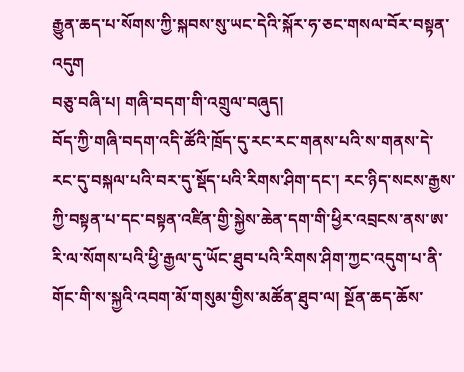རྒྱུན་ཆད་པ་སོགས་ཀྱི་སྐབས་སུ་ཡང་དེའི་སྐོར་ཧ་ཅང་གསལ་བོར་བསྟན་འདུག
བཅུ་བཞི་པ། གཞི་བདག་གི་འགྲུལ་བཞུད།
བོད་ཀྱི་གཞི་བདག་འདི་ཚོའི་ཁྲོད་དུ་རང་རང་གནས་པའི་ས་གནས་དེ་རང་དུ་བསྐལ་པའི་བར་དུ་སྡོད་པའི་རིགས་ཤིག་དང་། རང་ཉིད་སངས་རྒྱས་ཀྱི་བསྟན་པ་དང་བསྟན་འཛིན་གྱི་སྐྱེས་ཆེན་དག་གི་ཕྱིར་འབྲངས་ནས་ཨ་རི་ལ་སོགས་པའི་ཕྱི་རྒྱལ་དུ་ཡོང་ཐུབ་པའི་རིགས་ཤིག་ཀྱང་འདུག་པ་ནི་གོང་གི་ས་སྐྱའི་འབག་མོ་གསུམ་གྱིས་མཚོན་ཐུབ་ལ། སྔོན་ཆད་ཆོས་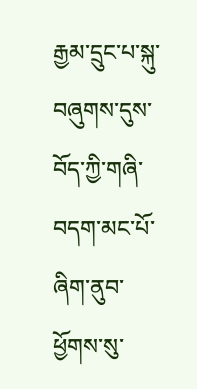རྒྱམ་དྲུང་པ་སྐུ་བཞུགས་དུས་བོད་ཀྱི་གཞི་བདག་མང་པོ་ཞིག་ནུབ་ཕྱོགས་སུ་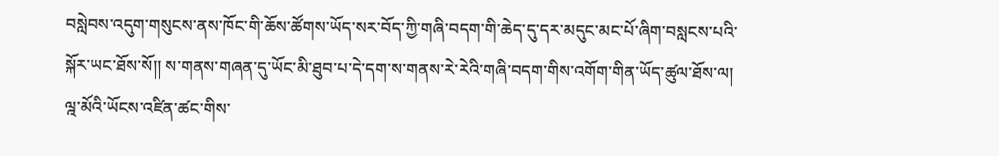བསླེབས་འདུག་གསུངས་ནས་ཁོང་གི་ཆོས་ཚོགས་ཡོད་སར་བོད་ཀྱི་གཞི་བདག་གི་ཆེད་དུ་དར་མདུང་མང་པོ་ཞིག་བསླངས་པའི་སྐོར་ཡང་ཐོས་སོ།། ས་གནས་གཞན་དུ་ཡོང་མི་ཐུབ་པ་དེ་དག་ས་གནས་རེ་རེའི་གཞི་བདག་གིས་འགོག་གིན་ཡོད་ཚུལ་ཐོས་ལ། ལྰ་མོའི་ཡོངས་འཛིན་ཚང་གིས་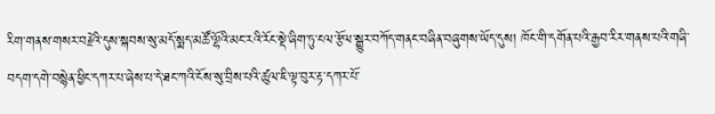རིག་གནས་གསར་བརྗེའི་དུས་སྐབས་སུ་མདོ་སྨད་མཚོ་ལྷོའི་མང་རའི་རོང་སྡེ་ཞིག་ཏུ་ངལ་རྩོལ་སྒྱུར་བཀོད་གནང་བཞིན་བཞུགས་ཡོད་དུས། ཁོང་གི་དགོན་པའི་རྒྱབ་རིར་གནས་པའི་གཞི་བདག་དགེ་བསྙེན་ཕྱིང་དཀར་པ་ཞེས་པ་དེ་ཐང་ཀའི་ངོས་སུ་བྲིས་པའི་ཚུལ་ཇི་ལྟ་བུར་རྟ་དཀར་པོ་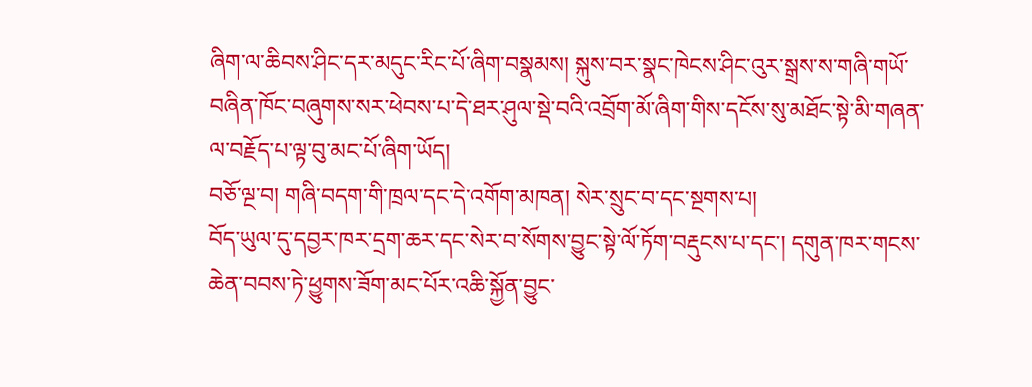ཞིག་ལ་ཆིབས་ཤིང་དར་མདུང་རིང་པོ་ཞིག་བསྣམས། སྐུས་བར་སྣང་ཁེངས་ཤིང་འུར་སྒྲས་ས་གཞི་གཡོ་བཞིན་ཁོང་བཞུགས་སར་ཕེབས་པ་དེ་ཐར་ཤུལ་སྡེ་བའི་འབྲོག་མོ་ཞིག་གིས་དངོས་སུ་མཐོང་སྟེ་མི་གཞན་ལ་བརྗོད་པ་ལྟ་བུ་མང་པོ་ཞིག་ཡོད།
བཅོ་ལྔ་བ། གཞི་བདག་གི་ཁྲལ་དང་དེ་འགོག་མཁན། སེར་སྲུང་བ་དང་སྔགས་པ།
བོད་ཡུལ་དུ་དབྱར་ཁར་དྲག་ཆར་དང་སེར་བ་སོགས་བྱུང་སྟེ་ལོ་ཏོག་བརྡུངས་པ་དང་། དགུན་ཁར་གངས་ཆེན་བབས་ཏེ་ཕྱུགས་ཟོག་མང་པོར་འཆི་སྐྱོན་བྱུང་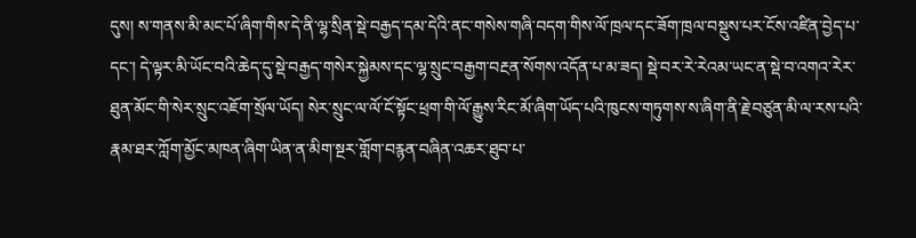དུས། ས་གནས་མི་མང་པོ་ཞིག་གིས་དེ་ནི་ལྷ་སྲིན་སྡེ་བརྒྱད་དམ་དེའི་ནང་གསེས་གཞི་བདག་གིས་ལོ་ཁྲལ་དང་ཟོག་ཁྲལ་བསྡུས་པར་ངོས་འཛིན་བྱེད་པ་དང་། དེ་ལྟར་མི་ཡོང་བའི་ཆེད་དུ་སྡེ་བརྒྱད་གསེར་སྐྱེམས་དང་ལྷ་སྲུང་བརྒྱག་བརྔན་སོགས་འདོན་པ་མ་ཟད། སྡེ་བར་རེ་རེའམ་ཡང་ན་སྡེ་བ་འགའ་རེར་ཐུན་མོང་གི་སེར་སྲུང་འཇོག་སྲོལ་ཡོད། སེར་སྲུང་ལ་ལོ་ངོ་སྟོང་ཕྲག་གི་ལོ་རྒྱུས་རིང་མོ་ཞིག་ཡོད་པའི་ཁུངས་གཏུགས་ས་ཞིག་ནི་རྗེ་བཙུན་མི་ལ་རས་པའི་རྣམ་ཐར་ཀློག་མྱོང་མཁན་ཞིག་ཡིན་ན་མིག་སྔར་གློག་བརྙན་བཞིན་འཆར་ཐུབ་པ་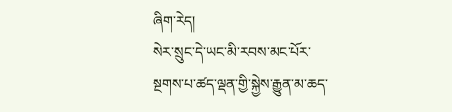ཞིག་རེད།
སེར་སྲུང་དེ་ཡང་མི་རབས་མང་པོར་སྔགས་པ་ཚད་ལྡན་གྱི་སྐྱེས་རྒྱུན་མ་ཆད་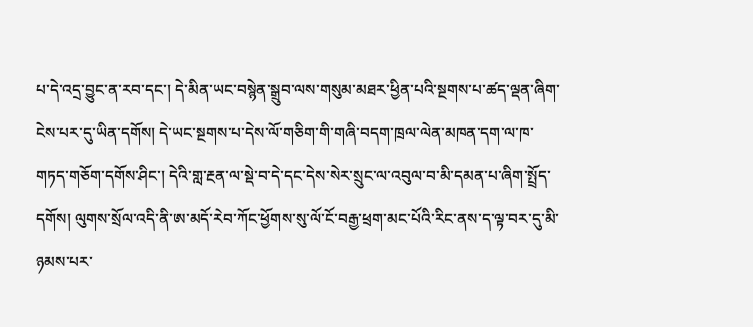པ་དེ་འདྲ་བྱུང་ན་རབ་དང་། དེ་མིན་ཡང་བསྙེན་སྒྲུབ་ལས་གསུམ་མཐར་ཕྱིན་པའི་སྔགས་པ་ཚད་ལྡན་ཞིག་ངེས་པར་དུ་ཡིན་དགོས། དེ་ཡང་སྔགས་པ་དེས་ལོ་གཅིག་གི་གཞི་བདག་ཁྲལ་ལེན་མཁན་དག་ལ་ཁ་གཏད་གཅོག་དགོས་ཤིང་། དེའི་གླ་རྔན་ལ་སྡེ་བ་དེ་དང་དེས་སེར་སྲུང་ལ་འབུལ་བ་མི་དམན་པ་ཞིག་སྤྲོད་དགོས། ལུགས་སྲོལ་འདི་ནི་ཨ་མདོ་རེབ་ཀོང་ཕྱོགས་སུ་ལོ་ངོ་བརྒྱ་ཕྲག་མང་པོའི་རིང་ནས་ད་ལྟ་བར་དུ་མི་ཉམས་པར་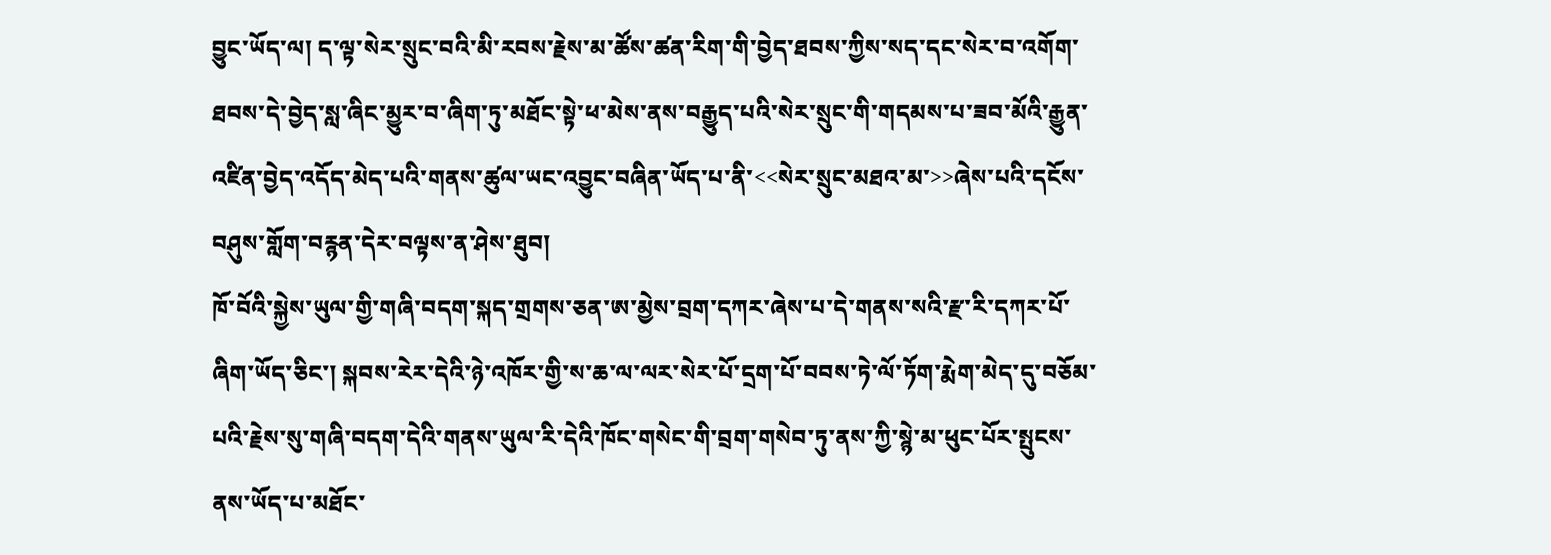བྱུང་ཡོད་ལ། ད་ལྟ་སེར་སྲུང་བའི་མི་རབས་རྗེས་མ་ཚོས་ཚན་རིག་གི་བྱེད་ཐབས་ཀྱིས་སད་དང་སེར་བ་འགོག་ཐབས་དེ་བྱེད་སླ་ཞིང་མྱུར་བ་ཞིག་ཏུ་མཐོང་སྟེ་ཕ་མེས་ནས་བརྒྱུད་པའི་སེར་སྲུང་གི་གདམས་པ་ཟབ་མོའི་རྒྱུན་འཛིན་བྱེད་འདོད་མེད་པའི་གནས་ཚུལ་ཡང་འབྱུང་བཞིན་ཡོད་པ་ནི་<<སེར་སྲུང་མཐའ་མ་>>ཞེས་པའི་དངོས་བཤུས་གློག་བརྙན་དེར་བལྟས་ན་ཤེས་ཐུབ།
ཁོ་བོའི་སྐྱེས་ཡུལ་གྱི་གཞི་བདག་སྐད་གྲགས་ཅན་ཨ་མྱེས་བྲག་དཀར་ཞེས་པ་དེ་གནས་སའི་རྫ་རི་དཀར་པོ་ཞིག་ཡོད་ཅིང་། སྐབས་རེར་དེའི་ཉེ་འཁོར་གྱི་ས་ཆ་ལ་ལར་སེར་པོ་དྲག་པོ་བབས་ཏེ་ལོ་ཏོག་རྨེག་མེད་དུ་བཅོམ་པའི་རྗེས་སུ་གཞི་བདག་དེའི་གནས་ཡུལ་རི་དེའི་ཁོང་གསེང་གི་བྲག་གསེབ་ཏུ་ནས་ཀྱི་སྙེ་མ་ཕུང་པོར་སྤུངས་ནས་ཡོད་པ་མཐོང་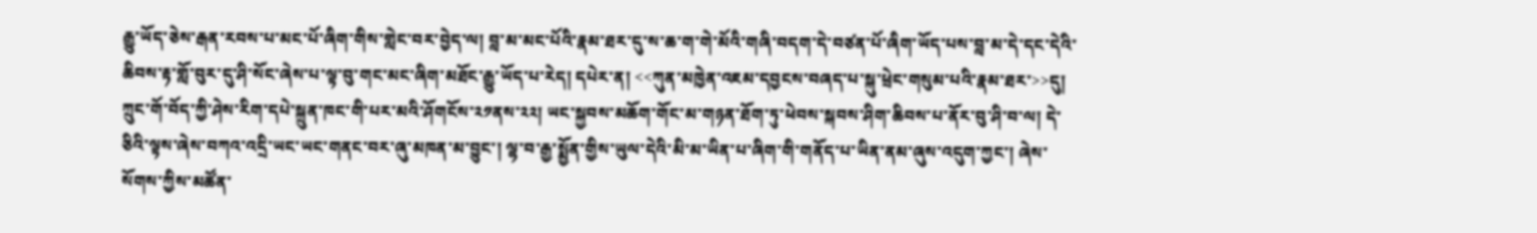རྒྱུ་ཡོད་ཅེས་རྒན་རབས་པ་མང་པོ་ཞིག་གིས་གླེང་བར་བྱེད་ལ། བླ་མ་མང་པོའི་རྣམ་ཐར་དུ་ས་ཆ་ག་གེ་མོའི་གཞི་བདག་དེ་བཙན་པོ་ཞིག་ཡོད་པས་བླ་མ་དེ་དང་དེའི་ཆིབས་རྟ་གློ་བུར་དུ་ཤི་སོང་ཞེས་པ་ལྟ་བུ་གང་མང་ཞིག་མཐོང་རྒྱུ་ཡོད་པ་རེད། དཔེར་ན། <<ཀུན་མཁྱེན་འཇམ་དབྱངས་བཞད་པ་སྐུ་ཕྲེང་གསུམ་པའི་རྣམ་ཐར་>>དུ། ཀྲུང་གོ་བོད་ཀྱི་ཤེས་རིག་དཔེ་སྐྲུན་ཁང་གི་པར་མའི་ཤོགངོས་༢༡ནས་༢༢། ཡང་སྐྱབས་མཆོག་གོང་མ་གཉན་ཐོག་ཏུ་ཕེབས་སྐབས་ཤིག་ཆིབས་པ་ནོར་བུ་ཤི་བ་ལ། དེ་ཅིའི་ལྟས་ཞེས་བཀའ་འདྲི་ཡང་ཡང་གནང་བར་ཞུ་མཁན་མ་བྱུང་། ལྷ་བ་རྒྱ་སྨྱོན་གྱིས་ཡུལ་དེའི་མི་མ་ཡིན་པ་ཞིག་གི་གནོད་པ་ཡིན་ནམ་ཞུས་འདུག་ཀྱང་། ཞེས་སོགས་ཀྱིས་མཚོན་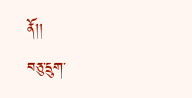ནོ།།
བཅུ་དྲུག་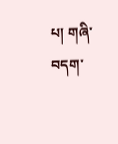པ། གཞི་བདག་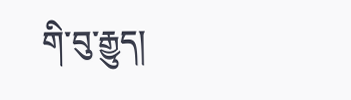གི་བུ་རྒྱུད།